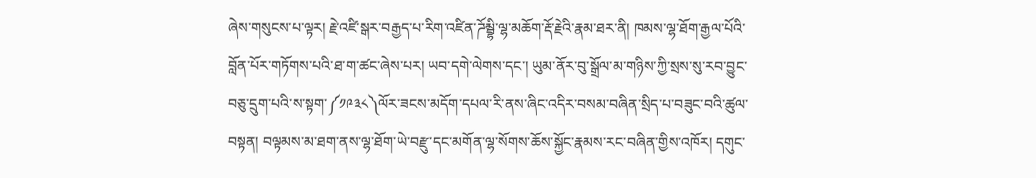ཞེས་གསུངས་པ་ལྟར། རྗེ་འཛི་སྒར་བརྒྱད་པ་རིག་འཛིན་ཌོམྦྷི་ལྷ་མཆོག་རྡོ་རྗེའི་རྣམ་ཐར་ནི། ཁམས་ལྷ་ཐོག་རྒྱལ་པོའི་བློན་པོར་གཏོགས་པའི་ཐ་ག་ཚང་ཞེས་པར། ཡབ་དགེ་ལེགས་དང་། ཡུམ་ནོར་བུ་སྒྲོལ་མ་གཉིས་ཀྱི་སྲས་སུ་རབ་བྱུང་བཅུ་དྲུག་པའི་ས་སྟག་༼༡༩༣༨༽ལོར་ཟངས་མདོག་དཔལ་རི་ནས་ཞིང་འདིར་བསམ་བཞིན་སྲིད་པ་བཟུང་བའི་ཚུལ་བསྟན། བལྟམས་མ་ཐག་ནས་ལྷ་ཐོག་ཡེ་བརྫུ་དང་མགོན་ལྷ་སོགས་ཆོས་སྐྱོང་རྣམས་རང་བཞིན་གྱིས་འཁོར། དགུང་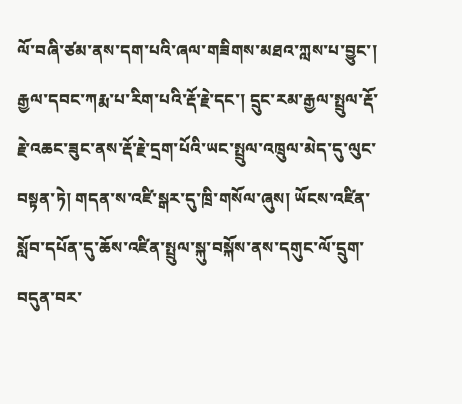ལོ་བཞི་ཙམ་ནས་དག་པའི་ཞལ་གཟིགས་མཐའ་ཀླས་པ་བྱུང་། རྒྱལ་དབང་ཀརྨ་པ་རིག་པའི་རྡོ་རྗེ་དང་། དྲུང་རམ་རྒྱལ་སྤྲུལ་རྡོ་རྗེ་འཆང་ཟུང་ནས་རྡོ་རྗེ་དྲག་པོའི་ཡང་སྤྲུལ་འཁྲུལ་མེད་དུ་ལུང་བསྟན་ཏེ། གདན་ས་འཛི་སྒར་དུ་ཁྲི་གསོལ་ཞུས། ཡོངས་འཛིན་སློབ་དཔོན་དུ་ཆོས་འཛིན་སྤྲུལ་སྐུ་བསྐོས་ནས་དགུང་ལོ་དྲུག་བདུན་བར་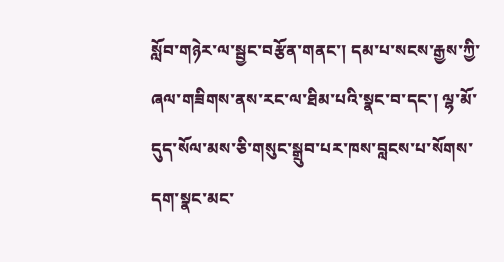སློབ་གཉེར་ལ་སྦྱང་བརྩོན་གནང་། དམ་པ་སངས་རྒྱས་ཀྱི་ཞལ་གཟིགས་ནས་རང་ལ་ཐིམ་པའི་སྣང་བ་དང་། ལྷ་མོ་དུད་སོལ་མས་ཅི་གསུང་སྒྲུབ་པར་ཁས་བླངས་པ་སོགས་དག་སྣང་མང་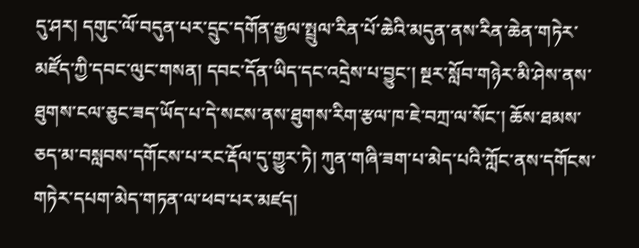དུ་ཤར། དགུང་ལོ་བདུན་པར་དྲུང་དགོན་རྒྱལ་སྤྲུལ་རིན་པོ་ཆེའི་མདུན་ནས་རིན་ཆེན་གཏེར་མཛོད་ཀྱི་དབང་ལུང་གསན། དབང་དོན་ཡིད་དང་འདྲེས་པ་བྱུང་། སྔར་སློབ་གཉེར་མི་ཤེས་ནས་ཐུགས་ངལ་ཅུང་ཟད་ཡོད་པ་དེ་སངས་ནས་ཐུགས་རིག་རྩལ་ཁ་ཇེ་བཀྲ་ལ་སོང་། ཆོས་ཐམས་ཅད་མ་བསླབས་དགོངས་པ་རང་རྡོལ་དུ་གྱུར་ཏེ། ཀུན་གཞི་ཟག་པ་མེད་པའི་ཀློང་ནས་དགོངས་གཏེར་དཔག་མེད་གཏན་ལ་ཕབ་པར་མཛད།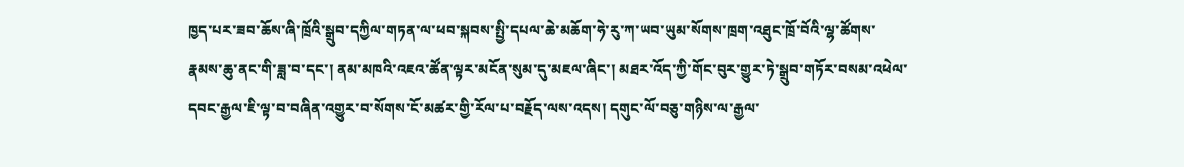ཁྱད་པར་ཟབ་ཆོས་ཞི་ཁྲོའི་སྒྲུབ་དཀྱིལ་གཏན་ལ་ཕབ་སྐབས་སྤྱི་དཔལ་ཆེ་མཆོག་ཧེ་རུ་ཀ་ཡབ་ཡུམ་སོགས་ཁྲག་འཐུང་ཁྲོ་བོའི་ལྷ་ཚོགས་རྣམས་ཆུ་ནང་གི་ཟླ་བ་དང་། ནམ་མཁའི་འཇའ་ཚོན་ལྟར་མངོན་སུམ་དུ་མཇལ་ཞིང་། མཐར་འོད་ཀྱི་གོང་བུར་གྱུར་ཏེ་སྒྲུབ་གཏོར་བསམ་འཕེལ་དབང་རྒྱལ་ཇི་ལྟ་བ་བཞིན་འགྱུར་བ་སོགས་ངོ་མཚར་གྱི་རོལ་པ་བརྗོད་ལས་འདས། དགུང་ལོ་བཅུ་གཉིས་ལ་རྒྱལ་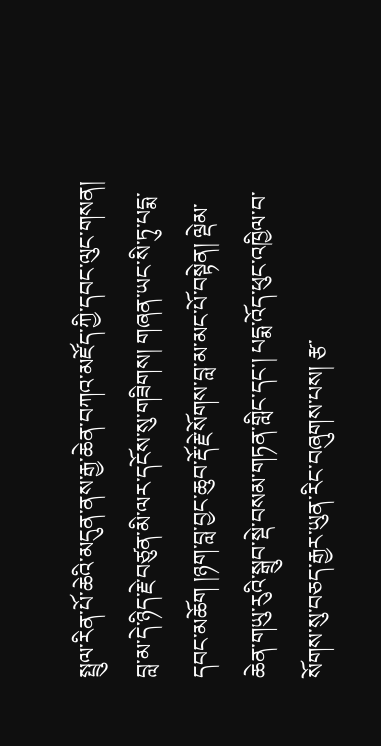སྤྲུལ་རིན་པོ་ཆེའི་མདུན་ནས་རྒྱ་ཆེན་བཀའ་མཛོད་ཀྱི་དབང་ལུང་གསན། བླ་མ་དེ་ཉིད་རྗེ་བཙུན་མི་ལར་དངོས་སུ་གཟིགས། གཞན་ཡང་སི་ཏུ་པདྨ་དབང་མཆོག །ཉག་བླ་བྱང་ཆུབ་རྡོ་རྗེ་སོགས་བླ་མ་མང་པོ་བསྟེན། ལྡེམ་ཆེན་གཡུ་རུའི་སྒྲུབ་སྡེ་བསམ་གཏན་གླིང་དང་། པདྨ་འོད་ཕུང་འཁྱིལ་བ་སོགས་སུ་བཅད་རྒྱར་ཡུན་རིང་བཞུགས་པས། རྩ་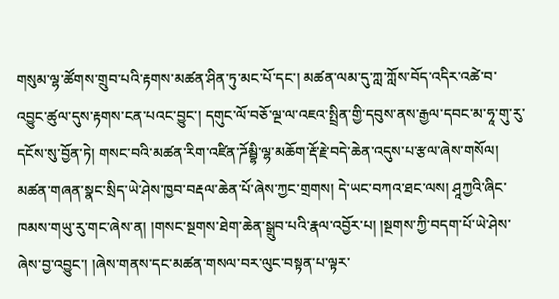གསུམ་ལྷ་ཚོགས་གྲུབ་པའི་རྟགས་མཚན་ཤིན་ཏུ་མང་པོ་དང་། མཚན་ལམ་དུ་ཀླ་ཀློས་བོད་འདིར་འཚེ་བ་འབྱུང་ཚུལ་དུས་རྟགས་ངན་པའང་བྱུང་། དགུང་ལོ་བཅོ་ལྔ་ལ་འཇའ་སྤྲིན་གྱི་དབུས་ནས་རྒྱལ་དབང་མ་ཧཱ་གུ་རུ་དངོས་སུ་བྱོན་ཏེ། གསང་བའི་མཚན་རིག་འཛིན་ཌོམྦྷི་ལྷ་མཆོག་རྡོ་རྗེ་བདེ་ཆེན་འདུས་པ་རྩལ་ཞེས་གསོལ། མཚན་གཞན་སྣང་སྲིད་ཡེ་ཤེས་ཁྱབ་བརྡལ་ཆེན་པོ་ཞེས་ཀྱང་གྲགས། དེ་ཡང་བཀའ་ཐང་ལས། ཤཱཀྱའི་ཞིང་ཁམས་གཡུ་རུ་གང་ཞེས་ན། །གསང་སྔགས་ཐེག་ཆེན་སྒྲུབ་པའི་རྣལ་འབྱོར་པ། །སྔགས་ཀྱི་བདག་པོ་ཡེ་ཤེས་ཞེས་བྱ་འབྱུང་། །ཞེས་གནས་དང་མཚན་གསལ་བར་ལུང་བསྟན་པ་ལྟར་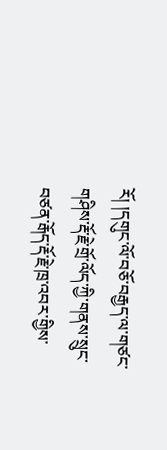རོ། །དགུང་ལོ་བཅོ་བརྒྱད་ལ་གཙང་གཤིས་རྡོ་རྗེ་གྲོ་ལོད་ཀྱི་གནས་སྲུང་བཙན་རྒོད་རྡོ་རྗེ་ཁྲ་འབར་གྱིས་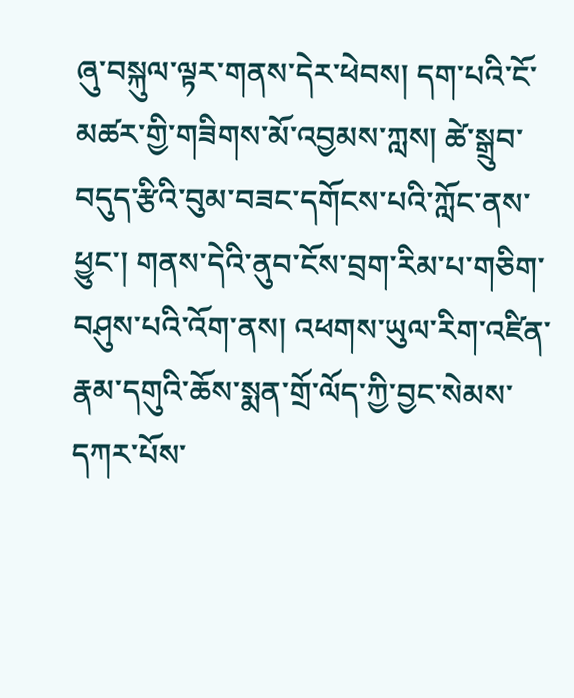ཞུ་བསྐུལ་ལྟར་གནས་དེར་ཕེབས། དག་པའི་ངོ་མཚར་གྱི་གཟིགས་མོ་འབྱམས་ཀླས། ཚེ་སྒྲུབ་བདུད་རྩིའི་བུམ་བཟང་དགོངས་པའི་ཀློང་ནས་ཕྱུང་། གནས་དེའི་ནུབ་ངོས་བྲག་རིམ་པ་གཅིག་བཤུས་པའི་འོག་ནས། འཕགས་ཡུལ་རིག་འཛིན་རྣམ་དགུའི་ཆོས་སྨན་གྲོ་ལོད་ཀྱི་བྱང་སེམས་དཀར་པོས་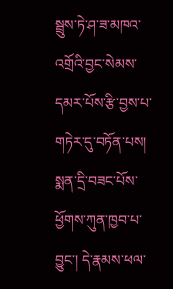སྦྲུས་ཏེ་ཤ་ཟ་མཁའ་འགྲོའི་བྱང་སེམས་དམར་པོས་རྩི་བྱས་པ་གཏེར་དུ་བཏོན་པས། སྨན་དྲི་བཟང་པོས་ཕྱོགས་ཀུན་ཁྱབ་པ་བྱུང་། དེ་རྣམས་ཕལ་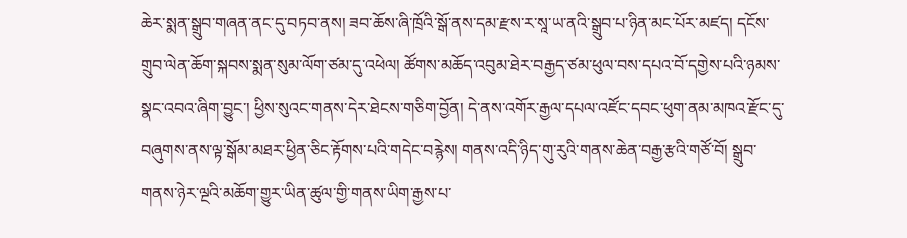ཆེར་སྨན་སྒྲུབ་གཞན་ནང་དུ་བཏབ་ནས། ཟབ་ཆོས་ཞི་ཁྲོའི་སྒོ་ནས་དམ་རྫས་ར་སཱ་ཡ་ནའི་སྒྲུབ་པ་ཉིན་མང་པོར་མཛད། དངོས་གྲུབ་ལེན་ཆོག་སྐབས་སྨན་སུམ་ལོག་ཙམ་དུ་འཕེལ། ཚོགས་མཆོད་འབུམ་ཐེར་བརྒྱད་ཙམ་ཕུལ་བས་དཔའ་བོ་དགྱེས་པའི་ཉམས་སྣང་འབའ་ཞིག་བྱུང་། ཕྱིས་སུའང་གནས་དེར་ཐེངས་གཅིག་བྱོན། དེ་ནས་འགོར་རྒྱལ་དཔལ་འཛོང་དབང་ཕུག་ནམ་མཁའ་རྫོང་དུ་བཞུགས་ནས་ལྟ་སྒོམ་མཐར་ཕྱིན་ཅིང་རྟོགས་པའི་གདེང་བརྙེས། གནས་འདི་ཉིད་གུ་རུའི་གནས་ཆེན་བརྒྱ་རྩའི་གཙོ་བོ། སྒྲུབ་གནས་ཉེར་ལྔའི་མཆོག་གྱུར་ཡིན་ཚུལ་གྱི་གནས་ཡིག་རྒྱས་པ་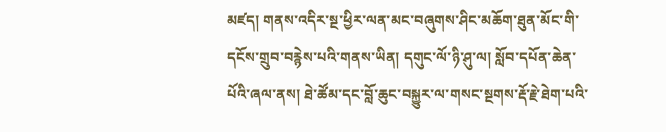མཛད། གནས་འདིར་སྔ་ཕྱིར་ལན་མང་བཞུགས་ཤིང་མཆོག་ཐུན་མོང་གི་དངོས་གྲུབ་བརྙེས་པའི་གནས་ཡིན། དགུང་ལོ་ཉི་ཤུ་ལ། སློབ་དཔོན་ཆེན་པོའི་ཞལ་ནས། ཐེ་ཚོམ་དང་བློ་ཆུང་བསྐྱུར་ལ་གསང་སྔགས་རྡོ་རྗེ་ཐེག་པའི་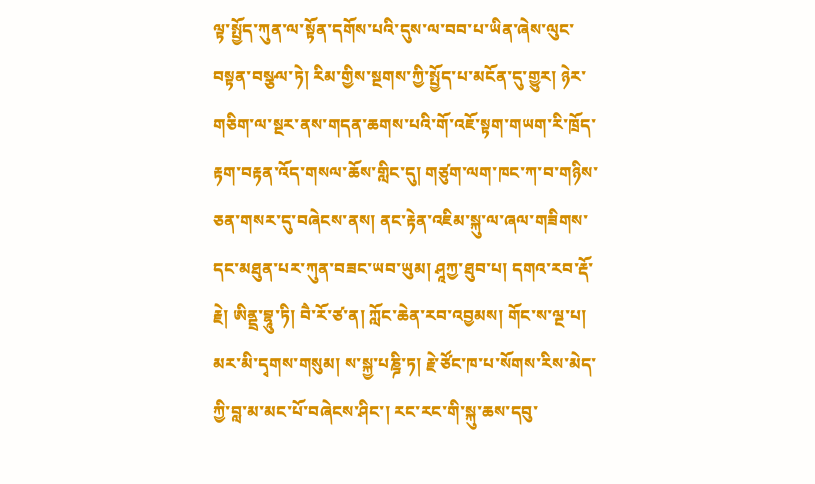ལྟ་སྤྱོད་ཀུན་ལ་སྟོན་དགོས་པའི་དུས་ལ་བབ་པ་ཡིན་ཞེས་ལུང་བསྟན་བསྩལ་ཏེ། རིམ་གྱིས་སྔགས་ཀྱི་སྤྱོད་པ་མངོན་དུ་གྱུར། ཉེར་གཅིག་ལ་སྔར་ནས་གདན་ཆགས་པའི་གོ་འཇོ་སྟག་གཡག་རི་ཁྲོད་རྟག་བརྟན་འོད་གསལ་ཆོས་གླིང་དུ། གཙུག་ལག་ཁང་ཀ་བ་གཉིས་ཅན་གསར་དུ་བཞེངས་ནས། ནང་རྟེན་འཇིམ་སྐུ་ལ་ཞལ་གཟིགས་དང་མཐུན་པར་ཀུན་བཟང་ཡབ་ཡུམ། ཤཱཀྱ་ཐུབ་པ། དགའ་རབ་རྡོ་རྗེ། ཨིནྡྲ་བྷཱུ་ཏི། བཻ་རོ་ཙ་ན། ཀློང་ཆེན་རབ་འབྱམས། གོང་ས་ལྔ་པ། མར་མི་དྭགས་གསུམ། ས་སྐྱ་པཎྜི་ཏ། རྗེ་ཙོང་ཁ་པ་སོགས་རིས་མེད་ཀྱི་བླ་མ་མང་པོ་བཞེངས་ཤིང་། རང་རང་གི་སྐུ་ཆས་དབུ་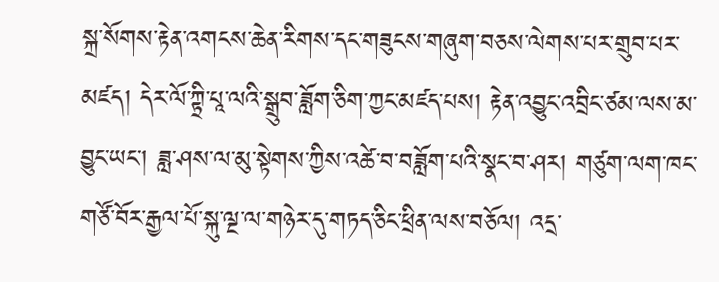སྐྲ་སོགས་རྟེན་འགངས་ཆེན་རིགས་དང་གཟུངས་གཞུག་བཅས་ལེགས་པར་གྲུབ་པར་མཛད། དེར་ལོ་ཀྟྲི་པཱ་ལའི་སྒྲུབ་ཟློག་ཅིག་ཀྱང་མཛད་པས། རྟེན་འབྱུང་འབྲིང་ཙམ་ལས་མ་བྱུང་ཡང་། ཟླ་ཤས་ལ་མུ་སྟེགས་ཀྱིས་འཚེ་བ་བཟློག་པའི་སྣང་བ་ཤར། གཙུག་ལག་ཁང་གཙོ་བོར་རྒྱལ་པོ་སྐུ་ལྔ་ལ་གཉེར་དུ་གཏད་ཅིང་ཕྲིན་ལས་བཅོལ། འདྲ་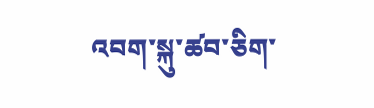འབག་སྐུ་ཚབ་ཅིག་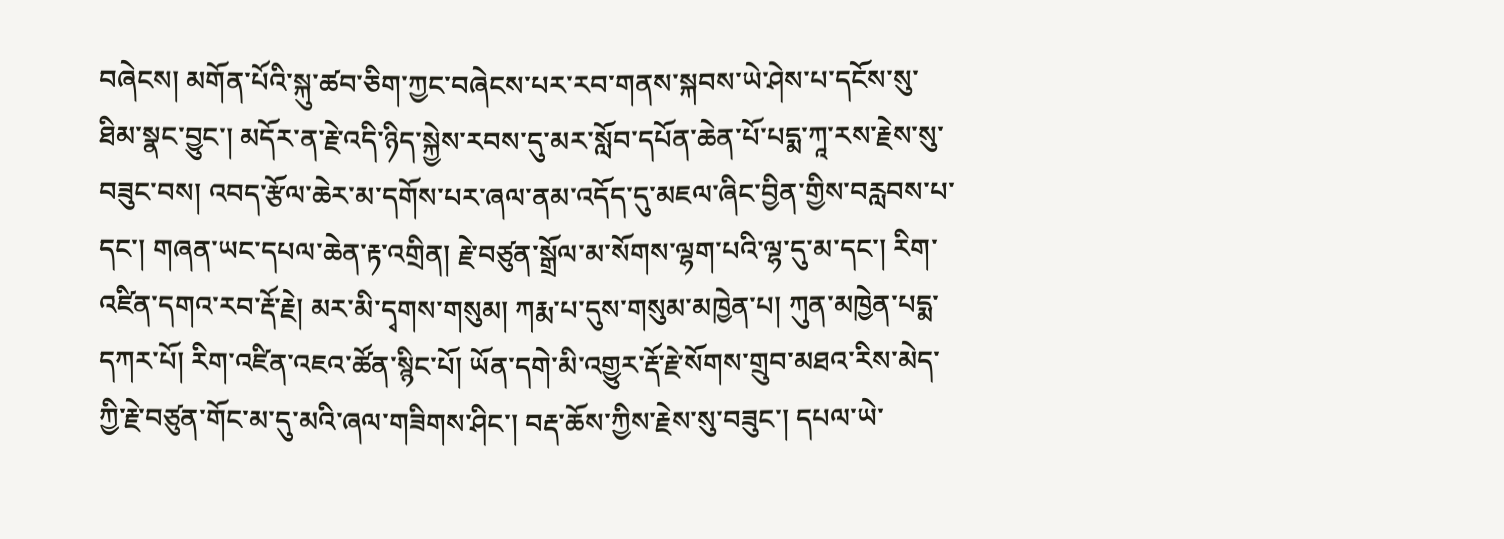བཞེངས། མགོན་པོའི་སྐུ་ཚབ་ཅིག་ཀྱང་བཞེངས་པར་རབ་གནས་སྐབས་ཡེ་ཤེས་པ་དངོས་སུ་ཐིམ་སྣང་བྱུང་། མདོར་ན་རྗེ་འདི་ཉིད་སྐྱེས་རབས་དུ་མར་སློབ་དཔོན་ཆེན་པོ་པདྨ་ཀཱ་རས་རྗེས་སུ་བཟུང་བས། འབད་རྩོལ་ཆེར་མ་དགོས་པར་ཞལ་ནམ་འདོད་དུ་མཇལ་ཞིང་བྱིན་གྱིས་བརླབས་པ་དང་། གཞན་ཡང་དཔལ་ཆེན་རྟ་འགྲིན། རྗེ་བཙུན་སྒྲོལ་མ་སོགས་ལྷག་པའི་ལྷ་དུ་མ་དང་། རིག་འཛིན་དགའ་རབ་རྡོ་རྗེ། མར་མི་དྭགས་གསུམ། ཀརྨ་པ་དུས་གསུམ་མཁྱེན་པ། ཀུན་མཁྱེན་པདྨ་དཀར་པོ། རིག་འཛིན་འཇའ་ཚོན་སྙིང་པོ། ཡོན་དགེ་མི་འགྱུར་རྡོ་རྗེ་སོགས་གྲུབ་མཐའ་རིས་མེད་ཀྱི་རྗེ་བཙུན་གོང་མ་དུ་མའི་ཞལ་གཟིགས་ཤིང་། བརྡ་ཆོས་ཀྱིས་རྗེས་སུ་བཟུང་། དཔལ་ཡེ་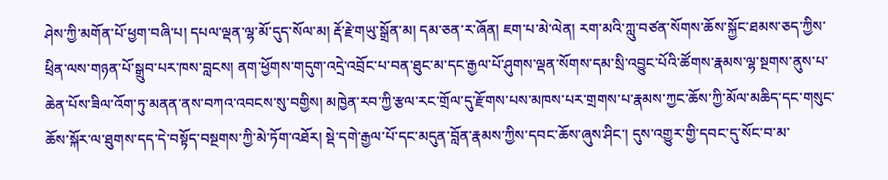ཤེས་ཀྱི་མགོན་པོ་ཕྱག་བཞི་པ། དཔལ་ལྡན་ལྷ་མོ་དུད་སོལ་མ། རྡོ་རྗེ་གཡུ་སྒྲོན་མ། དམ་ཅན་ར་ཞོན། ཇག་པ་མེ་ལེན། རག་མའི་ཀླུ་བཙན་སོགས་ཆོས་སྐྱོང་ཐམས་ཅད་ཀྱིས་ཕྲིན་ལས་གཉན་པོ་སྒྲུབ་པར་ཁས་བླངས། ནག་ཕྱོགས་གདུག་འདྲེ་འབྲོང་པ་བན་ཐུང་མ་དང་རྒྱལ་པོ་ཤུགས་ལྡན་སོགས་དམ་སྲི་འབྱུང་པོའི་ཚོགས་རྣམས་ལྷ་སྔགས་ནུས་པ་ཆེན་པོས་ཟིལ་འོག་ཏུ་མནན་ནས་བཀའ་འབངས་སུ་བགྱིས། མཁྱེན་རབ་ཀྱི་རྩལ་རང་གྲོལ་དུ་རྫོགས་པས་མཁས་པར་གྲགས་པ་རྣམས་ཀྱང་ཆོས་ཀྱི་མོལ་མཆིད་དང་གསུང་ཆོས་སྐོར་ལ་ཐུགས་དད་དེ་བསྟོད་བསྔགས་ཀྱི་མེ་ཏོག་འཐོར། སྡེ་དགེ་རྒྱལ་པོ་དང་མདུན་བློན་རྣམས་ཀྱིས་དབང་ཆོས་ཞུས་ཤིང་། དུས་འགྱུར་གྱི་དབང་དུ་སོང་བ་མ་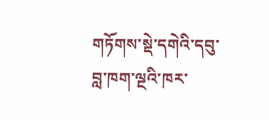གཏོགས་སྡེ་དགེའི་དབུ་བླ་ཁག་ལྔའི་ཁར་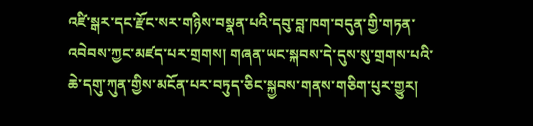འཛི་སྒར་དང་རྫོང་སར་གཉིས་བསྣན་པའི་དབུ་བླ་ཁག་བདུན་གྱི་གཏན་འབེབས་ཀྱང་མཛད་པར་གྲགས། གཞན་ཡང་སྐབས་དེ་དུས་སུ་གྲགས་པའི་ཆེ་དགུ་ཀུན་གྱིས་མངོན་པར་བཏུད་ཅིང་སྐྱབས་གནས་གཅིག་པུར་གྱུར།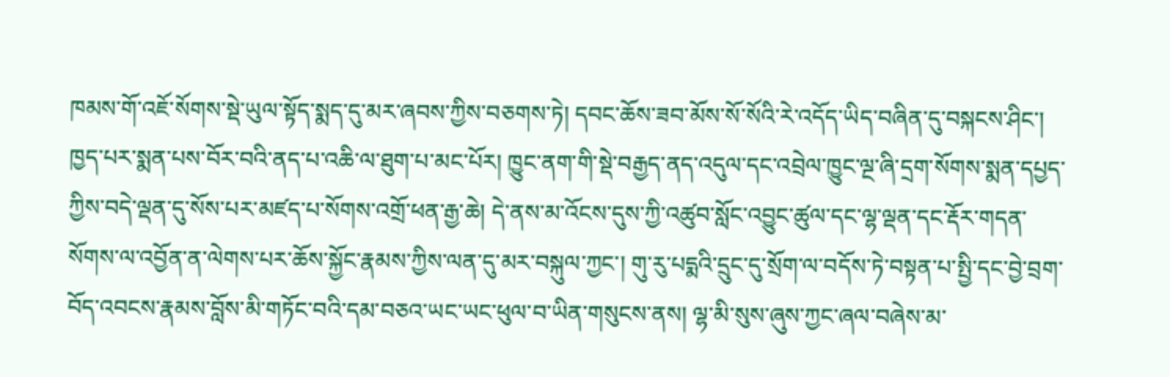ཁམས་གོ་འཇོ་སོགས་སྡེ་ཡུལ་སྟོད་སྨད་དུ་མར་ཞབས་ཀྱིས་བཅགས་ཏེ། དབང་ཆོས་ཟབ་མོས་སོ་སོའི་རེ་འདོད་ཡིད་བཞིན་དུ་བསྐངས་ཤིང་། ཁྱད་པར་སྨན་པས་བོར་བའི་ནད་པ་འཆི་ལ་ཐུག་པ་མང་པོར། ཁྱུང་ནག་གི་སྡེ་བརྒྱད་ནད་འདུལ་དང་འབྲེལ་ཁྱུང་ལྔ་ཞི་དྲག་སོགས་སྨན་དཔྱད་ཀྱིས་བདེ་ལྡན་དུ་སོས་པར་མཛད་པ་སོགས་འགྲོ་ཕན་རྒྱ་ཆེ། དེ་ནས་མ་འོངས་དུས་ཀྱི་འཚུབ་སློང་འབྱུང་ཚུལ་དང་ལྷ་ལྡན་དང་རྡོར་གདན་སོགས་ལ་འབྱོན་ན་ལེགས་པར་ཆོས་སྐྱོང་རྣམས་ཀྱིས་ལན་དུ་མར་བསྐུལ་ཀྱང་། གུ་རུ་པདྨའི་དྲུང་དུ་སྲོག་ལ་བདོས་ཏེ་བསྟན་པ་སྤྱི་དང་བྱེ་བྲག་བོད་འབངས་རྣམས་བློས་མི་གཏོང་བའི་དམ་བཅའ་ཡང་ཡང་ཕུལ་བ་ཡིན་གསུངས་ནས། ལྷ་མི་སུས་ཞུས་ཀྱང་ཞལ་བཞེས་མ་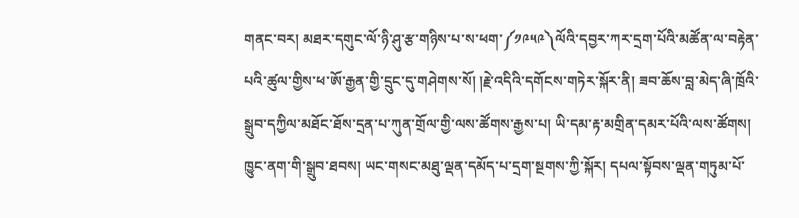གནང་བར། མཐར་དགུང་ལོ་ཉི་ཤུ་རྩ་གཉིས་པ་ས་ཕག་༼༡༩༥༩༽ལོའི་དབྱར་ཀར་དྲག་པོའི་མཚོན་ལ་བརྟེན་པའི་ཚུལ་གྱིས་ཕ་ཨོ་རྒྱན་གྱི་དྲུང་དུ་གཤེགས་སོ། །རྗེ་འདིའི་དགོངས་གཏེར་སྐོར་ནི། ཟབ་ཆོས་བླ་མེད་ཞི་ཁྲོའི་སྒྲུབ་དཀྱིལ་མཐོང་ཐོས་དྲན་པ་ཀུན་གྲོལ་གྱི་ལས་ཚོགས་རྒྱས་པ། ཡི་དམ་རྟ་མགྲིན་དམར་པོའི་ལས་ཚོགས། ཁྱུང་ནག་གི་སྒྲུབ་ཐབས། ཡང་གསང་མཐུ་ལྡན་དམོད་པ་དྲག་སྔགས་ཀྱི་སྐོར། དཔལ་སྟོབས་ལྡན་གཏུམ་པོ་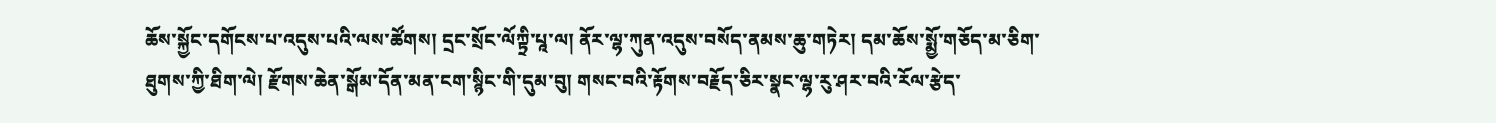ཆོས་སྐྱོང་དགོངས་པ་འདུས་པའི་ལས་ཚོགས། དྲང་སྲོང་ལོཀྟྲི་པཱ་ལ། ནོར་ལྷ་ཀུན་འདུས་བསོད་ནམས་ཆུ་གཏེར། དམ་ཆོས་སྨྱོ་གཅོད་མ་ཅིག་ཐུགས་ཀྱི་ཐིག་ལེ། རྫོགས་ཆེན་སྒོམ་དོན་མན་ངག་སྙིང་གི་དུམ་བུ། གསང་བའི་རྟོགས་བརྗོད་ཅིར་སྣང་ལྷ་རུ་ཤར་བའི་རོལ་རྩེད་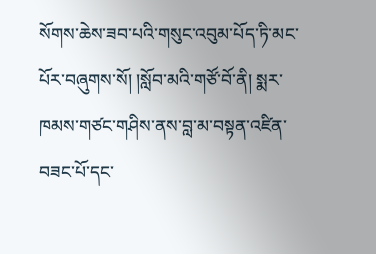སོགས་ཆེས་ཟབ་པའི་གསུང་འབུམ་པོད་ཏི་མང་པོར་བཞུགས་སོ། །སློབ་མའི་གཙོ་བོ་ནི། སྨར་ཁམས་གཙང་གཤིས་ནས་བླ་མ་བསྟན་འཛིན་བཟང་པོ་དང་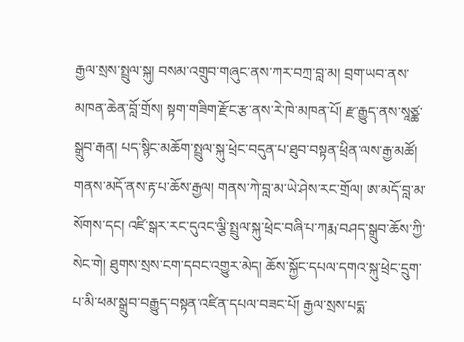རྒྱལ་སྲས་སྤྲུལ་སྐུ། བསམ་འགྲུབ་གཞུང་ནས་ཀར་བཀྲ་བླ་མ། བྲག་ཡབ་ནས་མཁན་ཆེན་བློ་གྲོས། སྟག་གཟིག་རྫོང་རྩ་ནས་རེ་ཁེ་མཁན་པོ། རྫ་རྒྱུད་ནས་སཱཙྪ་སྒྲུབ་རྒན། པད་སྙིང་མཆོག་སྤྲུལ་སྐུ་ཕྲེང་བདུན་པ་ཐུབ་བསྟན་ཕྲིན་ལས་རྒྱ་མཚོ། གནས་མདོ་ནས་རྟ་པ་ཆོས་རྒྱལ། གནས་ཀེ་བླ་མ་ཡེ་ཤེས་རང་གྲོལ། ཨ་མདོ་བླ་མ་སོགས་དང། འཛི་སྒར་རང་དུའང་ལྕི་སྤྲུལ་སྐུ་ཕྲེང་བཞི་པ་ཀརྨ་བཤད་སྒྲུབ་ཆོས་ཀྱི་སེང་གེ། ཐུགས་སྲས་ངག་དབང་འགྱུར་མེད། ཆོས་སྐྱོང་དཔལ་དགའ་སྐུ་ཕྲེང་དྲུག་པ་མི་ཕམ་སྒྲུབ་བརྒྱུད་བསྟན་འཛིན་དཔལ་བཟང་པོ། རྒྱལ་སྲས་པདྨ་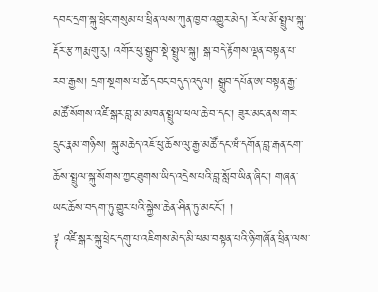དབང་དྲག་སྐུ་ཕྲེང་གསུམ་པ་ཕྲིན་ལས་ཀུན་ཁྱབ་འགྱུར་མེད། རོལ་མོ་སྤྲུལ་སྐུ་རྡོར་རྩ་ཀརྨ་གུ་རུ། འགོར་ཕུ་སྒྲུབ་སྡེ་སྤྲུལ་སྐུ། སྒ་བདེ་རྟོགས་ལྡན་བསྟན་པ་རབ་རྒྱས། དྲག་སྔགས་པ་ཚེ་དབང་བདུད་འདུལ། སྒྲུབ་དཔོན་ཨ་བསྟན་རྒྱ་མཚོ་སོགས་འཛི་སྒར་བླ་མ་མཁན་སྤྲུལ་ཕལ་ཆེ་བ་དང་། ཟུར་མང་ནས་གར་དྲུང་རྣམ་གཉིས། སྐུ་མཆེད་འཇོ་ཕུ་ཆོས་ལུ་རྒྱ་མཚོ་དང་ཝཾ་དགོན་བླ་རྒན་ངག་ཆོས་སྤྲུལ་སྐུ་སོགས་ཀྱང་ཐུགས་ཡིད་འདྲེས་པའི་བླ་སློབ་ཡིན་ཞིང་། གཞན་ཡང་ཆོས་བདག་ཏུ་གྱུར་པའི་སྐྱེས་ཆེན་ཤིན་ཏུ་མང་ངོ་། །
༈ འཛི་སྒར་སྐུ་ཕྲེང་དགུ་པ་འཇིགས་མེད་མི་ཕམ་བསྟན་པའི་ཉི་གཞོན་ཕྲིན་ལས་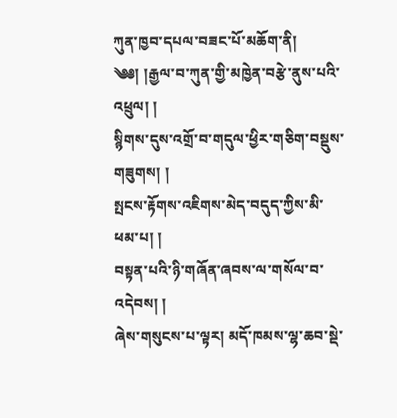ཀུན་ཁྱབ་དཔལ་བཟང་པོ་མཆོག་ནི།
༄༅། །རྒྱལ་བ་ཀུན་གྱི་མཁྱེན་བརྩེ་ནུས་པའི་འཕྲུལ། །
སྙིགས་དུས་འགྲོ་བ་གདུལ་ཕྱིར་གཅིག་བསྡུས་གཟུགས། །
སྤངས་རྟོགས་འཇིགས་མེད་བདུད་ཀྱིས་མི་ཕམ་པ། །
བསྟན་པའི་ཉི་གཞོན་ཞབས་ལ་གསོལ་བ་འདེབས། །
ཞེས་གསུངས་པ་ལྟར། མདོ་ཁམས་ལྷ་ཆབ་སྡེ་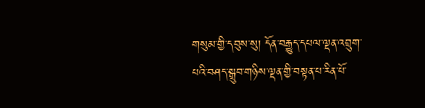གསུམ་གྱི་དབུས་སུ། དོན་བརྒྱུད་དཔལ་ལྡན་འབྲུག་པའི་བཤད་སྒྲུབ་གཉིས་ལྡན་གྱི་བསྟན་པ་རིན་པོ་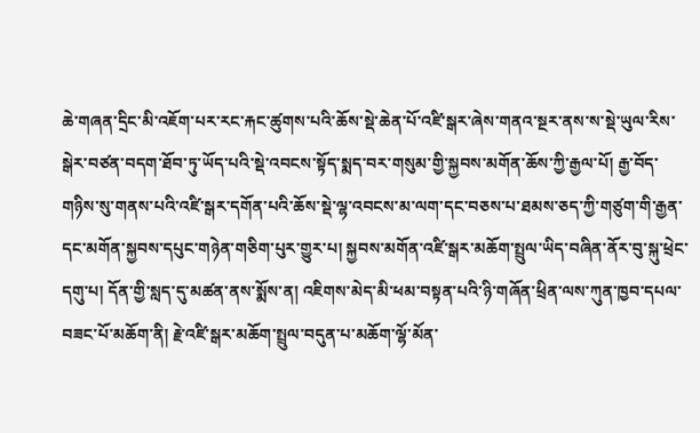ཆེ་གཞན་དྲིང་མི་འཇོག་པར་རང་རྐང་ཚུགས་པའི་ཆོས་སྡེ་ཆེན་པོ་འཛི་སྒར་ཞེས་གནའ་སྔར་ནས་ས་སྡེ་ཡུལ་རིས་སྒེར་བཙན་བདག་ཐོབ་ཏུ་ཡོད་པའི་སྡེ་འབངས་སྟོད་སྨད་བར་གསུམ་གྱི་སྐྱབས་མགོན་ཆོས་ཀྱི་རྒྱལ་པོ། རྒྱ་བོད་གཉིས་སུ་གནས་པའི་འཛི་སྒར་དགོན་པའི་ཆོས་སྡེ་ལྷ་འབངས་མ་ལག་དང་བཅས་པ་ཐམས་ཅད་ཀྱི་གཙུག་གི་རྒྱན་དང་མགོན་སྐྱབས་དཔུང་གཉེན་གཅིག་པུར་གྱུར་པ། སྐྱབས་མགོན་འཛི་སྒར་མཆོག་སྤྲུལ་ཡིད་བཞིན་ནོར་བུ་སྐུ་ཕྲེང་དགུ་པ། དོན་གྱི་སླད་དུ་མཚན་ནས་སྨོས་ན། འཇིགས་མེད་མི་ཕམ་བསྟན་པའི་ཉི་གཞོན་ཕྲིན་ལས་ཀུན་ཁྱབ་དཔལ་བཟང་པོ་མཆོག་ནི། རྗེ་འཛི་སྒར་མཆོག་སྤྲུལ་བདུན་པ་མཆོག་ལྷོ་མོན་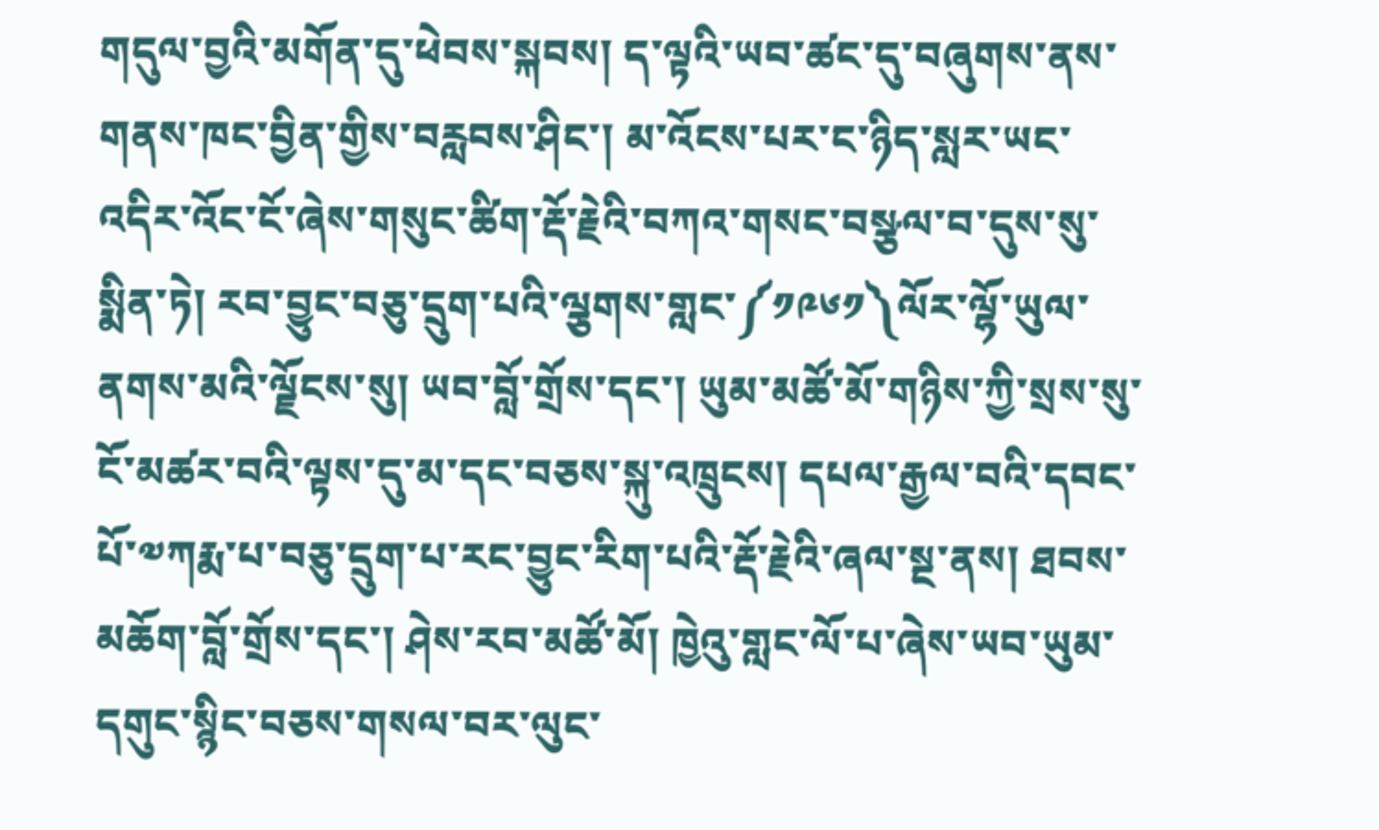གདུལ་བྱའི་མགོན་དུ་ཕེབས་སྐབས། ད་ལྟའི་ཡབ་ཚང་དུ་བཞུགས་ནས་གནས་ཁང་བྱིན་གྱིས་བརླབས་ཤིང་། མ་འོངས་པར་ང་ཉིད་སླར་ཡང་འདིར་འོང་ངོ་ཞེས་གསུང་ཚིག་རྡོ་རྗེའི་བཀའ་གསང་བསྩལ་བ་དུས་སུ་སྨིན་ཏེ། རབ་བྱུང་བཅུ་དྲུག་པའི་ལྕགས་གླང་༼༡༩༦༡༽ལོར་ལྷོ་ཡུལ་ནགས་མའི་ལྗོངས་སུ། ཡབ་བློ་གྲོས་དང་། ཡུམ་མཚོ་མོ་གཉིས་ཀྱི་སྲས་སུ་ངོ་མཚར་བའི་ལྟས་དུ་མ་དང་བཅས་སྐུ་འཁྲུངས། དཔལ་རྒྱལ་བའི་དབང་པོ་༧ཀརྨ་པ་བཅུ་དྲུག་པ་རང་བྱུང་རིག་པའི་རྡོ་རྗེའི་ཞལ་སྔ་ནས། ཐབས་མཆོག་བློ་གྲོས་དང་། ཤེས་རབ་མཚོ་མོ། ཁྱེའུ་གླང་ལོ་པ་ཞེས་ཡབ་ཡུམ་དགུང་སྙིང་བཅས་གསལ་བར་ལུང་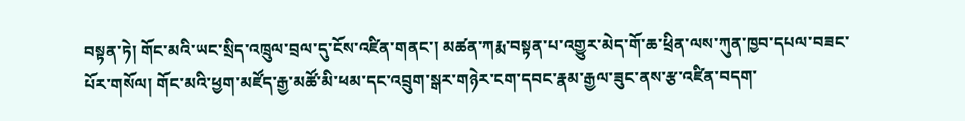བསྟན་ཏེ། གོང་མའི་ཡང་སྲིད་འཁྲུལ་བྲལ་དུ་ངོས་འཛིན་གནང་། མཚན་ཀརྨ་བསྟན་པ་འགྱུར་མེད་གོ་ཆ་ཕྲིན་ལས་ཀུན་ཁྱབ་དཔལ་བཟང་པོར་གསོལ། གོང་མའི་ཕྱག་མཛོད་རྒྱ་མཚོ་མི་ཕམ་དང་འབྲུག་སྒར་གཉེར་ངག་དབང་རྣམ་རྒྱལ་ཟུང་ནས་རྩ་འཛིན་བདག་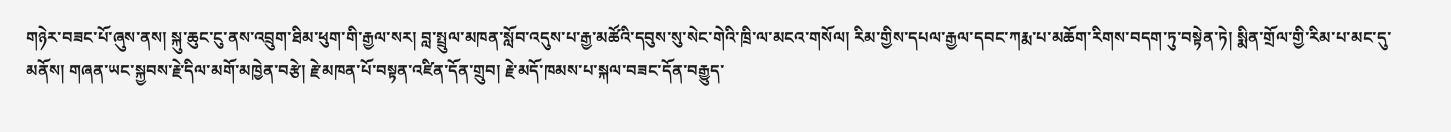གཉེར་བཟང་པོ་ཞུས་ནས། སྐུ་ཆུང་ངུ་ནས་འབྲུག་ཐིམ་ཕུག་གི་རྒྱལ་སར། བླ་སྤྲུལ་མཁན་སློབ་འདུས་པ་རྒྱ་མཚོའི་དབུས་སུ་སེང་གེའི་ཁྲི་ལ་མངའ་གསོལ། རིམ་གྱིས་དཔལ་རྒྱལ་དབང་ཀརྨ་པ་མཆོག་རིགས་བདག་ཏུ་བསྟེན་ཏེ། སྨིན་གྲོལ་གྱི་རིམ་པ་མང་དུ་མནོས། གཞན་ཡང་སྐྱབས་རྗེ་དིལ་མགོ་མཁྱེན་བརྩེ། རྗེ་མཁན་པོ་བསྟན་འཛིན་དོན་གྲུབ། རྗེ་མདོ་ཁམས་པ་སྐལ་བཟང་དོན་བརྒྱུད་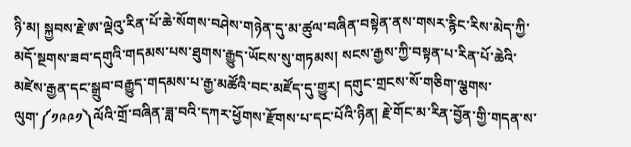ཉི་མ། སྐྱབས་རྗེ་ཨ་ལྡེའུ་རིན་པོ་ཆེ་སོགས་བཤེས་གཉེན་དུ་མ་ཚུལ་བཞིན་བསྟེན་ནས་གསར་རྙིང་རིས་མེད་ཀྱི་མདོ་སྔགས་ཟབ་དགུའི་གདམས་པས་ཐུགས་རྒྱུད་ཡོངས་སུ་གཏམས། སངས་རྒྱས་ཀྱི་བསྟན་པ་རིན་པོ་ཆེའི་མཛེས་རྒྱན་དང་སྒྲུབ་བརྒྱུད་གདམས་པ་རྒྱ་མཚོའི་བང་མཛོད་དུ་གྱུར། དགུང་གྲངས་སོ་གཅིག་ལྕགས་ལུག་༼༡༩༩༡༽ལོའི་གྲོ་བཞིན་ཟླ་བའི་དཀར་ཕྱོགས་རྫོགས་པ་དང་པོའི་ཉིན། རྗེ་གོང་མ་རིན་བྱོན་གྱི་གདན་ས་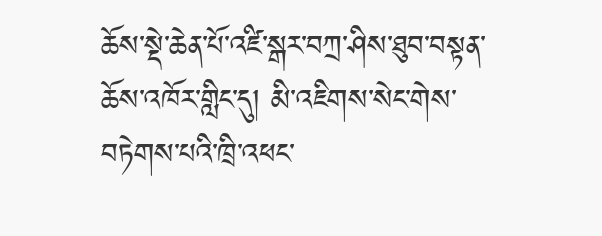ཆོས་སྡེ་ཆེན་པོ་འཛི་སྒར་བཀྲ་ཤིས་ཐུབ་བསྟན་ཆོས་འཁོར་གླིང་དུ། མི་འཇིགས་སེང་གེས་བཏེགས་པའི་ཁྲི་འཕང་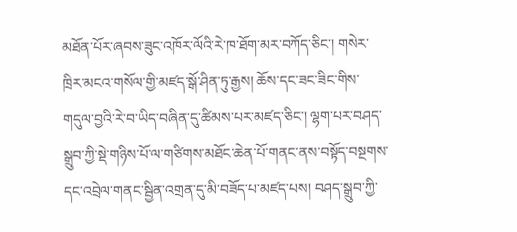མཐོན་པོར་ཞབས་ཟུང་འཁོར་ལོའི་རེ་ཁ་ཐོག་མར་བཀོད་ཅིང་། གསེར་ཁྲིར་མངའ་གསོལ་གྱི་མཛད་སྒོ་ཤིན་ཏུ་རྒྱས། ཆོས་དང་ཟང་ཟིང་གིས་གདུལ་བྱའི་རེ་བ་ཡིད་བཞིན་དུ་ཚིམས་པར་མཛད་ཅིང་། ལྷག་པར་བཤད་སྒྲུབ་ཀྱི་སྡེ་གཉིས་པོ་ལ་གཙིགས་མཐོང་ཆེན་པོ་གནང་ནས་བསྟོད་བསྔགས་དང་འབྲེལ་གནང་སྦྱིན་འགྲན་དུ་མི་བཟོད་པ་མཛད་པས། བཤད་སྒྲུབ་ཀྱི་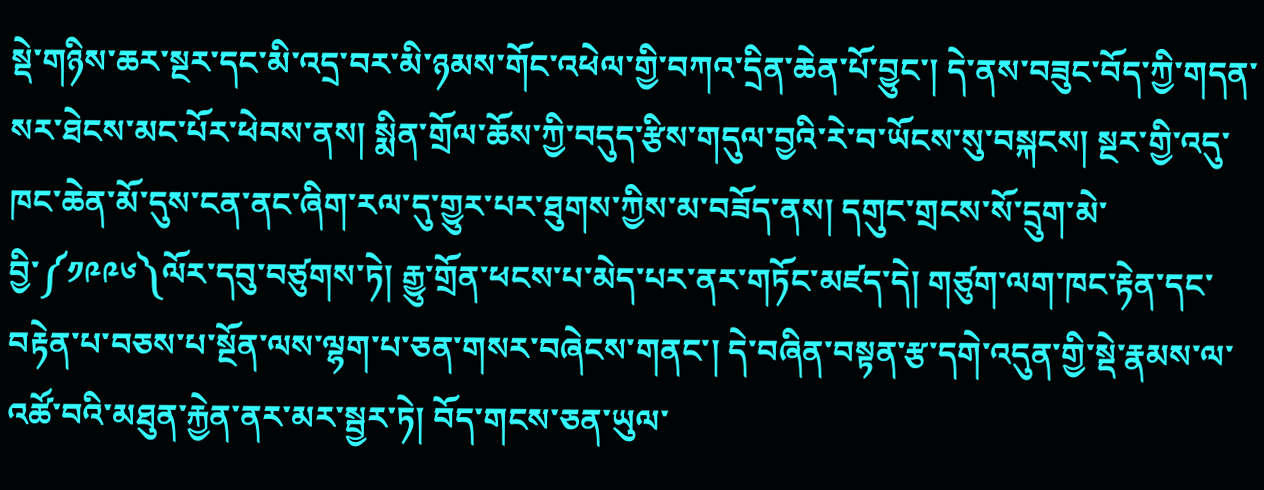སྡེ་གཉིས་ཆར་སྔར་དང་མི་འདྲ་བར་མི་ཉམས་གོང་འཕེལ་གྱི་བཀའ་དྲིན་ཆེན་པོ་བྱུང་། དེ་ནས་བཟུང་བོད་ཀྱི་གདན་སར་ཐེངས་མང་པོར་ཕེབས་ནས། སྨིན་གྲོལ་ཆོས་ཀྱི་བདུད་རྩིས་གདུལ་བྱའི་རེ་བ་ཡོངས་སུ་བསྐངས། སྔར་གྱི་འདུ་ཁང་ཆེན་མོ་དུས་ངན་ནང་ཞིག་རལ་དུ་གྱུར་པར་ཐུགས་ཀྱིས་མ་བཟོད་ནས། དགུང་གྲངས་སོ་དྲུག་མེ་བྱི་༼༡༩༩༦༽ལོར་དབུ་བཙུགས་ཏེ། རྒྱུ་གྲོན་ཕངས་པ་མེད་པར་ནར་གཏོང་མཛད་དེ། གཙུག་ལག་ཁང་རྟེན་དང་བརྟེན་པ་བཅས་པ་སྔོན་ལས་ལྷག་པ་ཅན་གསར་བཞེངས་གནང་། དེ་བཞིན་བསྟན་རྩ་དགེ་འདུན་གྱི་སྡེ་རྣམས་ལ་འཚོ་བའི་མཐུན་རྐྱེན་ནར་མར་སྦྱར་ཏེ། བོད་གངས་ཅན་ཡུལ་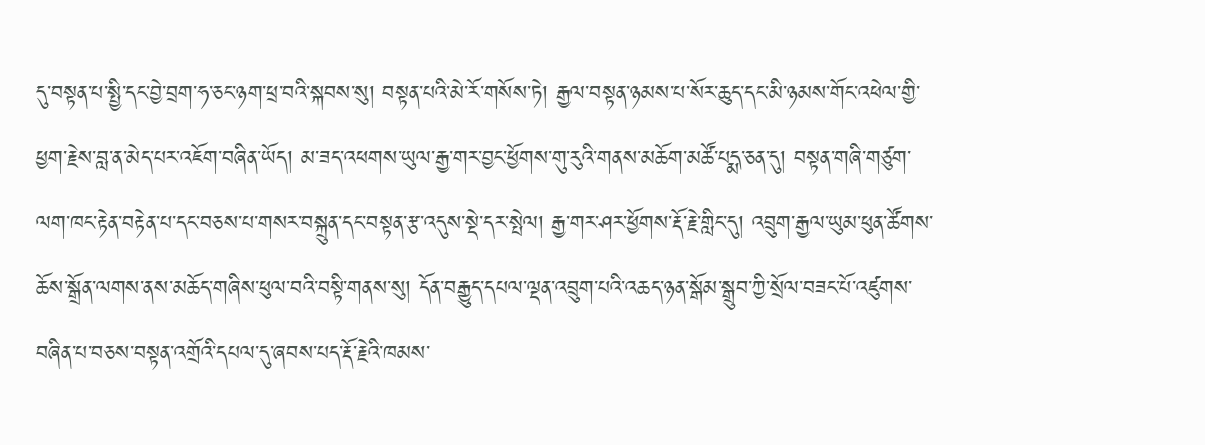དུ་བསྟན་པ་སྤྱི་དང་བྱེ་བྲག་ཧ་ཅང་ཉག་ཕྲ་བའི་སྐབས་སུ། བསྟན་པའི་མེ་རོ་གསོས་ཏེ། རྒྱལ་བསྟན་ཉམས་པ་སོར་ཆུད་དང་མི་ཉམས་གོང་འཕེལ་གྱི་ཕྱག་རྗེས་བླ་ན་མེད་པར་འཇོག་བཞིན་ཡོད། མ་ཟད་འཕགས་ཡུལ་རྒྱ་གར་བྱང་ཕྱོགས་གུ་རུའི་གནས་མཆོག་མཚོ་པདྨ་ཅན་དུ། བསྟན་གཞི་གཙུག་ལག་ཁང་རྟེན་བརྟེན་པ་དང་བཅས་པ་གསར་བསྐྲུན་དང་བསྟན་རྩ་འདུས་སྡེ་དར་སྤེལ། རྒྱ་གར་ཤར་ཕྱོགས་རྡོ་རྗེ་གླིང་དུ། འབྲུག་རྒྱལ་ཡུམ་ཕུན་ཚོགས་ཆོས་སྒྲོན་ལགས་ནས་མཆོད་གཞིས་ཕུལ་བའི་བསྟི་གནས་སུ། དོན་བརྒྱུད་དཔལ་ལྡན་འབྲུག་པའི་འཆད་ཉན་སྒོམ་སྒྲུབ་ཀྱི་སྲོལ་བཟང་པོ་འཛུགས་བཞིན་པ་བཅས་བསྟན་འགྲོའི་དཔལ་དུ་ཞབས་པད་རྡོ་རྗེའི་ཁམས་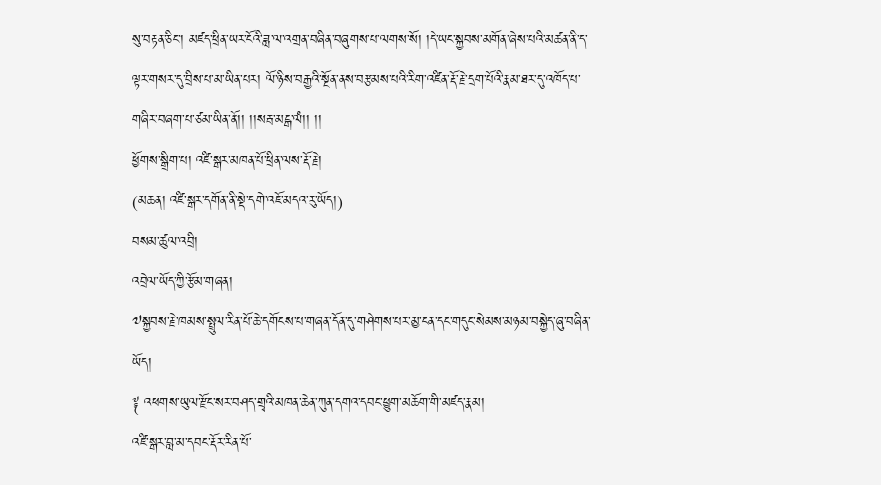སུ་བརྟན་ཅིང་། མཛད་ཕྲིན་ཡར་ངོའི་ཟླ་ལ་འགྲན་བཞིན་བཞུགས་པ་ལགས་སོ། །དེ་ཡང་སྐྱབས་མགོན་ཞེས་པའི་མཚན་ནི་ད་ལྟར་གསར་དུ་བྲིས་པ་མ་ཡིན་པར། ལོ་ཉིས་བརྒྱའི་སྔོན་ནས་བརྩམས་པའི་རིག་འཛིན་རྡོ་རྗེ་དྲག་པོའི་རྣམ་ཐར་དུ་འཁོད་པ་གཞིར་བཞག་པ་ཙམ་ཡིན་ནོ།། །།སརྦ་མངྒ་ལཾ།། །།
ཕྱོགས་སྒྲིག་པ། འཛི་སྒར་མཁན་པོ་ཕྲིན་ལས་རྡོ་རྗེ།
(མཆན། འཛི་སྒར་དགོན་ནི་སྡེ་དགེ་འཇོ་མདའ་རུ་ཡོད།)
བསམ་ཚུལ་འབྲི།
འབྲེལ་ཡོད་ཀྱི་རྩོམ་གཞན།
༧སྐྱབས་རྗེ་ཁམས་སྤྲུལ་རིན་པོ་ཆེ་དགོངས་པ་གཞན་དོན་དུ་གཤེགས་པར་མྱ་ངན་དང་གདུང་སེམས་མཉམ་བསྐྱེད་ཞུ་བཞིན་ཡོད།
༈ འཕགས་ཡུལ་རྫོང་སར་བཤད་གྲྭའི་མཁན་ཆེན་ཀུན་དགའ་དབང་ཕྱུག་མཆོག་གི་མཛད་རྣམ།
འཛི་སྒར་བླ་མ་དབང་རྡོར་རིན་པོ་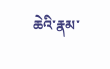ཆེའི་རྣམ་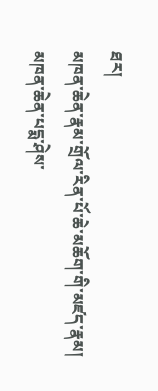ཐར།
མཁན་ཆེན་རྣམ་གྲོལ་རིན་པོ་ཆེ་མཆོག་གི་མཛད་རྣམ།
མཁན་ཆེན་པདྨ་ཤེས་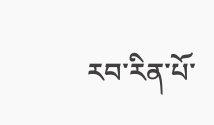རབ་རིན་པོ་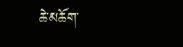ཆེ་མཆོག་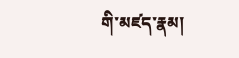གི་མཛད་རྣམ།